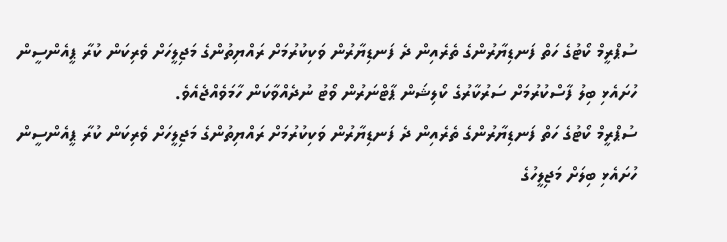ސުޕްރީމް ކޯޓުގެ ހަތް ފަނޑިޔާރުންގެ ތެރެއިން ދެ ފަނޑިޔާރުން ވަކިކުރުމަށް ރައްޔިތުންގެ މަޖިލީހަށް ވެރިކަން ކުރާ ޕީއެންސީން ހުށައެޅި ބިލު ފާސްކުރުމަށް ސަރުކާރުގެ ކޯލިޝަން ޕާޓްނަރުން ވޯޓު ނުދެއްވާކަން ހާމަވެއްޖެއެވެ.
ސުޕްރީމް ކޯޓުގެ ހަތް ފަނޑިޔާރުންގެ ތެރެއިން ދެ ފަނޑިޔާރުން ވަކިކުރުމަށް ރައްޔިތުންގެ މަޖިލީހަށް ވެރިކަން ކުރާ ޕީއެންސީން ހުށައެޅި ބިލަށް މަޖިލީހުގެ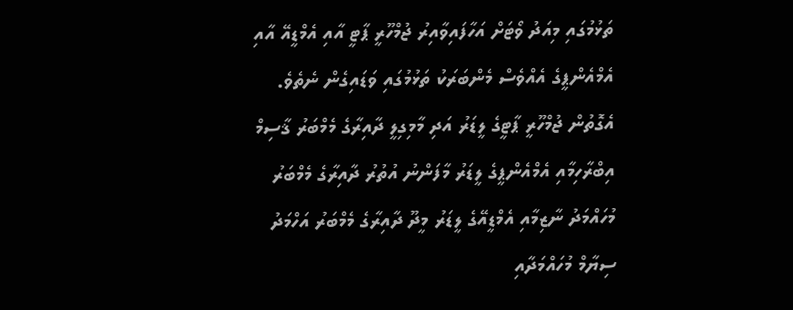ތަޅުމުގައި މިއަދު ވޯޓަށް އަހާފައިވާއިރު ޖުމްހޫރީ ޕާޓީ އާއި އެމްޑީއޭ އާއި އެމްއެންޕީގެ އެއްވެސް މެންބަރަކު ތަޅުމުގައި ވަޑައިގެން ނެތެވެ.
އެގޮތުން ޖުމްހޫރީ ޕާޓީގެ ލީޑަރު އަދި މާމިގިލީ ދާއިރާގެ މެމްބަރު ޤާސިމް އިބްރާހިމާއި އެމްއެންޕީގެ ލީޑަރު މާފަންނު އުތުރު ދާއިރާގެ މެމްބަރު މުހައްމަދު ނާޒިމާއި އެމްޑީއޭގެ ލީޑަރު މީދޫ ދާއިރާގެ މެމްބަރު އަހްމަދު ސިޔާމް މުހައްމަދާއި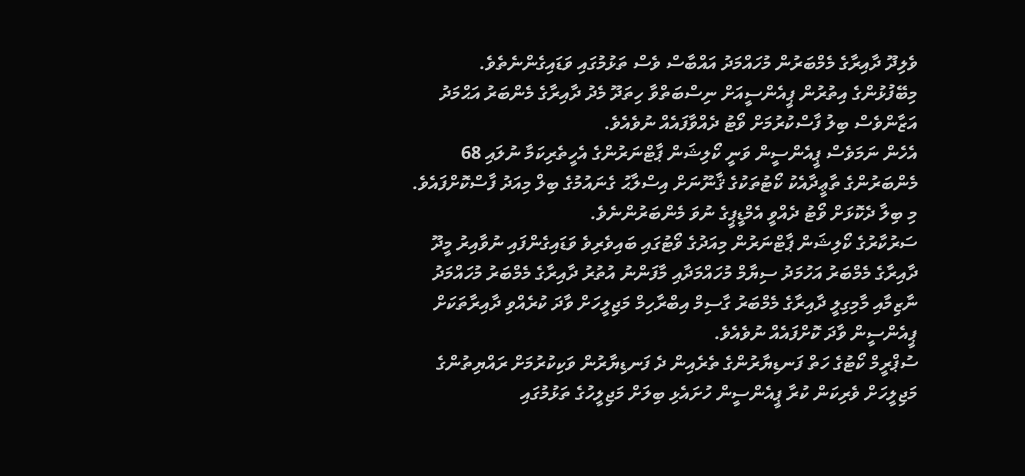ވެލިދޫ ދާއިރާގެ މެމްބަރުން މުހައްމަދު އައްބާސް ވެސް ތަޅުމުގައި ވަޑައިގެންނެތެވެ.
މިބޭފުޅުންގެ އިތުރުން ޕީއެންސީއަށް ނިސްބަތްވާ ހިތަދޫ މެދު ދާއިރާގެ މެންބަރު އަޙްމަދު އަޒާންވެސް ބިލު ފާސްކުރުމަށް ވޯޓު ދެއްވާފައެއް ނުވެއެވެ.
އެހެން ނަމަވެސް ޕީއެންސީން ވަނީ ކޯލިޝަން ޕާޓްނަރުންގެ އެހީތެރިކަމާ ނުލައި 68 މެންބަރުންގެ ތާޢީދާއެކު ކޯޓުތަކުގެ ޤާނޫނަށް އިސްލާޙު ގެނައުމުގެ ބިލް މިއަދު ފާސްކޮށްފައެވެ. މި ބިލާ ދެކޮޅަށް ވޯޓު ދެއްވީ އެމްޑީޕީގެ ނުވަ މެންބަރުންނެވެ.
ސަރުކާރުގެ ކޯލިޝަން ޕާޓްނަރުން މިއަދުގެ ވޯޓުގައި ބައިވެރިވެ ވަޑައިގެންފައި ނުވާއިރު މީދޫ ދާއިރާގެ މެމްބަރު އަހުމަދު ސިޔާމް މުހައްމަދާއި މާފަންނު އުތުރު ދާއިރާގެ މެމްބަރު މުހައްމަދު ނާޒިމާއި މާމިގިލީ ދާއިރާގެ މެމްބަރު ގާސިމް އިބްރާހިމް މަޖިލީހަށް ވާދަ ކުރެއްވި ދާއިރާތަކަށް ޕީއެންސީން ވާދަ ކޮށްފައެއް ނުވެއެވެ.
ސުޕްރީމް ކޯޓުގެ ހަތް ފަނޑިޔާރުންގެ ތެރެއިން ދެ ފަނޑިޔާރުން ވަކިކުރުމަށް ރައްޔިތުންގެ މަޖިލީހަށް ވެރިކަން ކުރާ ޕީއެންސީން ހުށައެޅި ބިލަށް މަޖިލީހުގެ ތަޅުމުގައި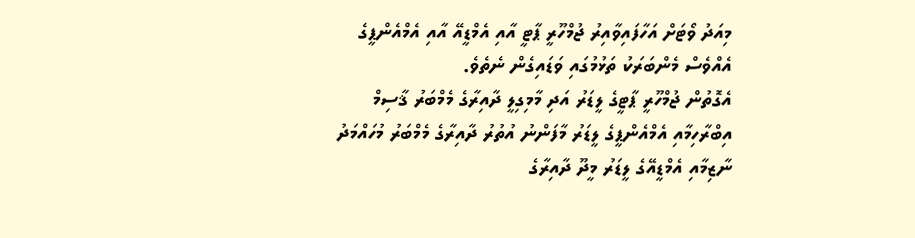މިއަދު ވޯޓަށް އަހާފައިވާއިރު ޖުމްހޫރީ ޕާޓީ އާއި އެމްޑީއޭ އާއި އެމްއެންޕީގެ އެއްވެސް މެންބަރަކު ތަޅުމުގައި ވަޑައިގެން ނެތެވެ.
އެގޮތުން ޖުމްހޫރީ ޕާޓީގެ ލީޑަރު އަދި މާމިގިލީ ދާއިރާގެ މެމްބަރު ޤާސިމް އިބްރާހިމާއި އެމްއެންޕީގެ ލީޑަރު މާފަންނު އުތުރު ދާއިރާގެ މެމްބަރު މުހައްމަދު ނާޒިމާއި އެމްޑީއޭގެ ލީޑަރު މީދޫ ދާއިރާގެ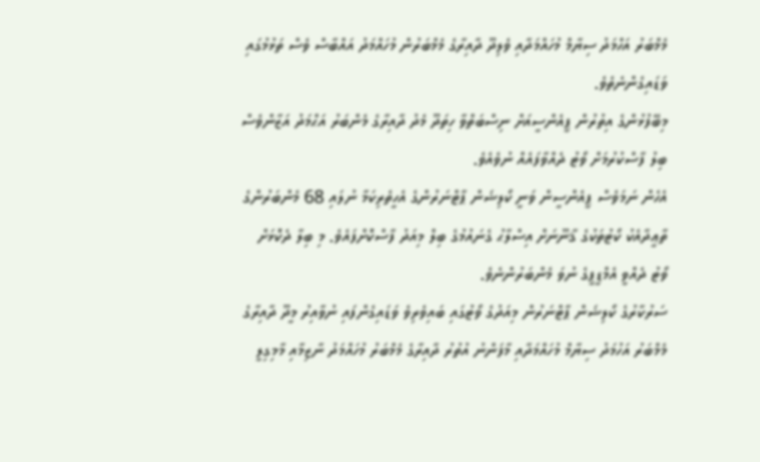މެމްބަރު އަހްމަދު ސިޔާމް މުހައްމަދާއި ވެލިދޫ ދާއިރާގެ މެމްބަރުން މުހައްމަދު އައްބާސް ވެސް ތަޅުމުގައި ވަޑައިގެންނެތެވެ.
މިބޭފުޅުންގެ އިތުރުން ޕީއެންސީއަށް ނިސްބަތްވާ ހިތަދޫ މެދު ދާއިރާގެ މެންބަރު އަޙްމަދު އަޒާންވެސް ބިލު ފާސްކުރުމަށް ވޯޓު ދެއްވާފައެއް ނުވެއެވެ.
އެހެން ނަމަވެސް ޕީއެންސީން ވަނީ ކޯލިޝަން ޕާޓްނަރުންގެ އެހީތެރިކަމާ ނުލައި 68 މެންބަރުންގެ ތާޢީދާއެކު ކޯޓުތަކުގެ ޤާނޫނަށް އިސްލާޙު ގެނައުމުގެ ބިލް މިއަދު ފާސްކޮށްފައެވެ. މި ބިލާ ދެކޮޅަށް ވޯޓު ދެއްވީ އެމްޑީޕީގެ ނުވަ މެންބަރުންނެވެ.
ސަރުކާރުގެ ކޯލިޝަން ޕާޓްނަރުން މިއަދުގެ ވޯޓުގައި ބައިވެރިވެ ވަޑައިގެންފައި ނުވާއިރު މީދޫ ދާއިރާގެ މެމްބަރު އަހުމަދު ސިޔާމް މުހައްމަދާއި މާފަންނު އުތުރު ދާއިރާގެ މެމްބަރު މުހައްމަދު ނާޒިމާއި މާމިގިލީ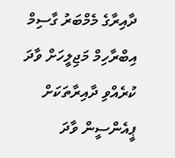ދާއިރާގެ މެމްބަރު ގާސިމް އިބްރާހިމް މަޖިލީހަށް ވާދަ ކުރެއްވި ދާއިރާތަކަށް ޕީއެންސީން ވާދަ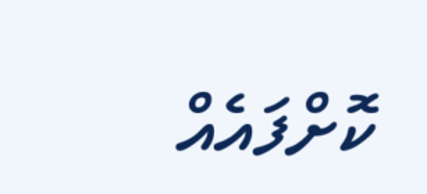ކޮށްފައެއް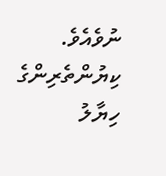ނުވެއެވެ.
ކިޔުންތެރިންގެ ހިޔާލު